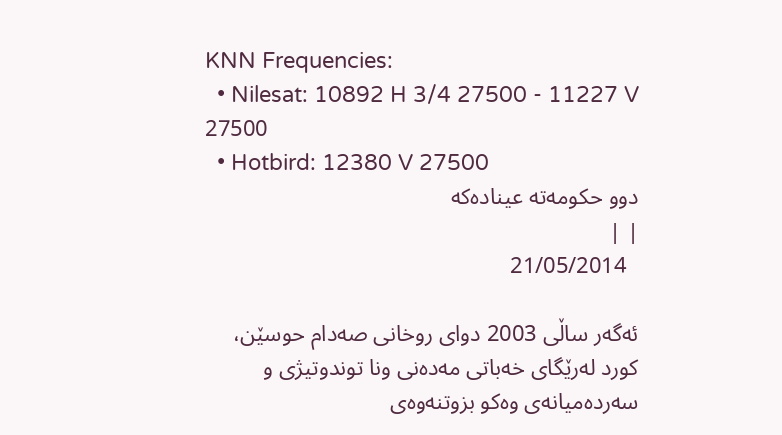KNN Frequencies:
  • Nilesat: 10892 H 3/4 27500 - 11227 V 27500
  • Hotbird: 12380 V 27500
دوو حكومه‌ته‌ عیناده‌كه‌ ‌
| |
  21/05/2014

ئه‌گه‌ر ساڵی 2003 دوای روخانی صه‌دام حوسێن، كورد له‌رێگای خه‌باتی مه‌ده‌نی ونا توندوتیژی و سه‌رده‌میانه‌ی وه‌كو بزوتنه‌وه‌ی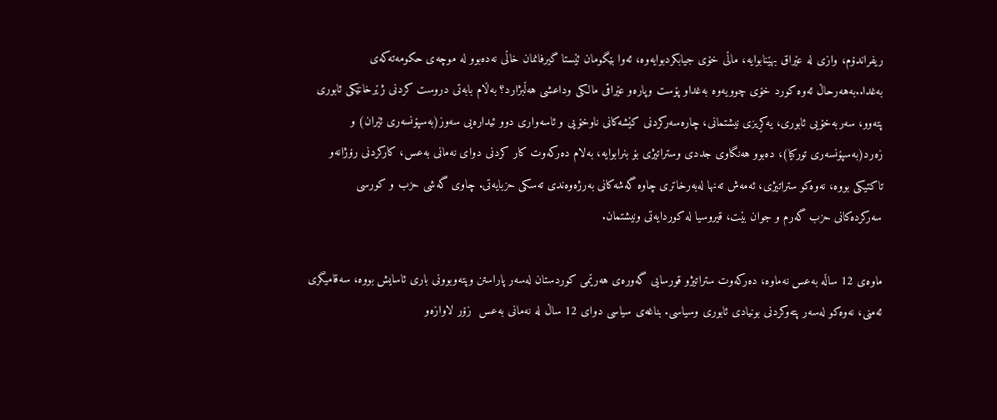ریفراندۆم، وازی له‌ عێراق بهێنابوایه‌، ماڵی خۆی جیابكردبوایه‌وه‌، ئه‌وا بێگومان ئێستا گیرفانمان خاڵی نه‌ده‌بوو له‌ موچه‌ی حكومه‌ته‌كه‌ی به‌غدا..به‌هه‌رحاڵ‌ ئه‌وه‌ كورد خۆی چوویه‌وه‌ به‌غداو پۆست وپاره‌و عێراقی مالكی وداعشی هه‌ڵبژارد؟ به‌ڵام بابه‌تی دروست كردنی ژێرخانێكی ئابوری پته‌وو، سه‌ربه‌خۆیی ئابوری، یه‌كڕیزی نیشتمانی، چاره‌سه‌ركردنی كێشه‌كانی ناوخۆیی و ئاسه‌واری دوو ئیداره‌یی سه‌وز(به‌سپۆنسه‌ری ئێران) و زه‌رد(به‌سپۆنسه‌ری توركیا)، ده‌بوو هه‌نگاوی جددی وستراتیژی بۆ بنرابوایه‌، به‌لام ده‌ركه‌وت كار كردنی دوای نه‌مانی به‌عس، كاركردنی رۆژانه‌و تاكتیكی بووه‌، نه‌وه‌كو ستراتیژی، ئه‌مه‌ش ته‌نها له‌به‌رخاتری چاوه‌ گه‌شه‌كانی به‌رژه‌وه‌ندی ته‌سكی حزبایه‌تی. چاوی گه‌شی حزب و كورسی سه‌ركرده‌كانی حزب گه‌رم و جوان بێت، قیروسیا له‌ كوردایه‌تی ونیشتمان.

ماوه‌ی 12 ساڵه‌ به‌عس نه‌ماوه‌، ده‌ركه‌وت ستراتیژو قورسایی گه‌وره‌ی هه‌رێمی كوردستان له‌سه‌ر پاراستن وپته‌وبوونی باری ئاسایش بووه‌، سه‌قامیگری ئه‌منی، نه‌وه‌كو له‌سه‌ر پته‌وكردنی بونیادی ئابوری وسیاسی. بناغه‌ی سیاسی دوای 12 ساڵ‌ له‌ نه‌مانی به‌عس  زۆر لاوازه‌و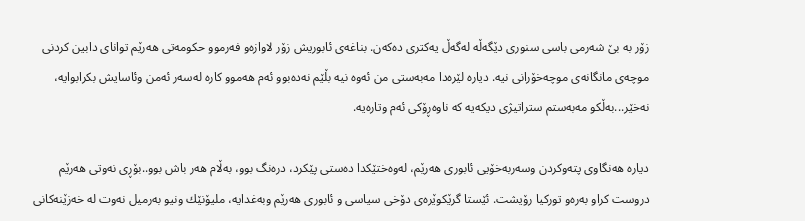زۆر به‌ بێ شه‌رمی باسی سنوری دێگه‌ڵه‌ له‌گه‌ڵ‌ یه‌كتری ده‌كه‌ن. بناغه‌ی ئابوریش زۆر لاوازه‌و فه‌رموو حكومه‌تی هه‌رێم توانای دابین كردنی موچه‌ی مانگانه‌ی موچه‌خۆرانی نیه‌. دیاره‌ لێره‌دا مه‌به‌ستی من ئه‌وه‌ نیه‌ بڵێم نه‌ده‌بوو ئه‌م هه‌موو كاره‌ له‌سه‌ر ئه‌من وئاسایش بكرابوایه‌، نه‌خێر...به‌ڵكو مه‌به‌ستم ستراتیژی دیكه‌یه‌ كه‌ ناوه‌ڕۆكی ئه‌م وتاره‌یه‌.

دیاره‌ هه‌نگاوی پته‌وكردن وسه‌ربه‌خۆیی ئابوری هه‌رێم، له‌وه‌ختێكدا ده‌ستی پێكرد، دره‌نگ بوو، به‌ڵام هه‌ر باش بوو..بۆڕی نه‌وتی هه‌رێم دروست كراو به‌ره‌و توركیا رۆیشت. ئێستا گرێكوێره‌ی دۆخی سیاسی و ئابوری هه‌رێم وبه‌غدایه‌، ملیۆنێك ونیو به‌رمیل نه‌وت له‌ خه‌زێنه‌كانی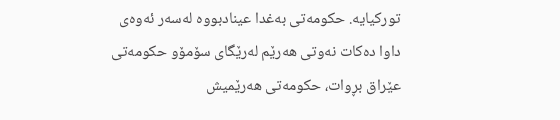توركیایه‌. حكومه‌تی به‌غدا عینادبووه‌ له‌سه‌ر ئه‌وه‌ی داوا ده‌كات نه‌وتی هه‌رێم له‌رێگای سۆمۆو حكومه‌تی عێراق بڕوات، حكومه‌تی هه‌رێمیش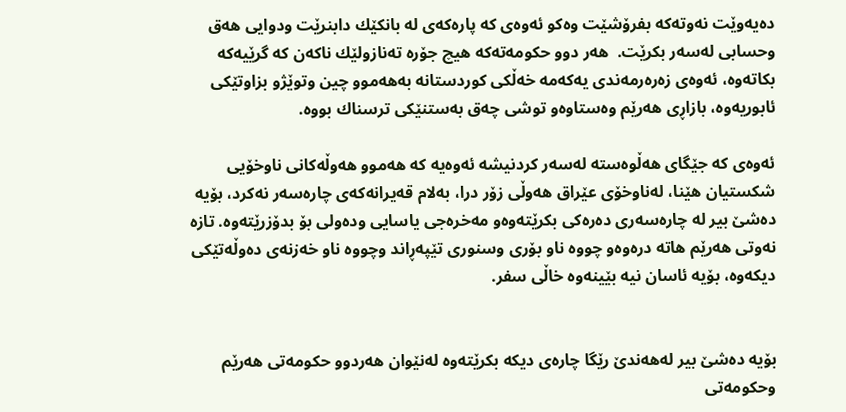ده‌یه‌وێت نه‌وته‌كه‌ بفرۆشێت وه‌كو ئه‌وه‌ی كه‌ پاره‌كه‌ی له‌ بانكێك دابنرێت ودوایی هه‌ق وحسابی له‌سه‌ر بكرێت.  هه‌ر دوو حكومه‌ته‌كه‌ هیچ جۆره‌ ته‌نازولێك ناكه‌ن كه‌ گرێیه‌كه‌ بكاته‌وه‌، ئه‌وه‌ی زه‌ره‌رمه‌ندی یه‌كه‌مه‌ خه‌ڵكی كوردستانه‌ به‌هه‌موو چین وتوێژو بزاوتێكی ئابوریه‌وه‌، بازاڕی هه‌رێم وه‌ستاوه‌و توشی چه‌ق به‌ستنێكی ترسناك بووه‌.

ئه‌وه‌ی كه‌ جێگای هه‌ڵوه‌سته‌ له‌سه‌ر كردنیشه‌ ئه‌وه‌یه‌ كه‌ هه‌موو هه‌وڵه‌كانی ناوخۆیی شكستیان هێنا، له‌ناوخۆی عێراق هه‌وڵی زۆر درا، به‌لام قه‌یرانه‌كه‌ی چاره‌سه‌ر نه‌كرد، بۆیه‌ ده‌شێ بیر له‌ چاره‌سه‌ری ده‌ره‌كی بكرێته‌وه‌و مه‌خره‌جی یاسایی وده‌ولی بۆ بدۆزرێته‌وه‌. تازه‌ نه‌وتی هه‌رێم هاته‌ دره‌وه‌و چووه‌ ناو بۆری وسنوری تێپه‌ڕاند وچووه‌ ناو خه‌زنه‌ی ده‌وڵه‌تێكی دیكه‌وه‌، بۆیه‌ ئاسان نیه‌ بێینه‌وه‌ خاڵی سفر.


بۆیه‌ ده‌شێ بیر له‌هه‌ندێ رێگا چاره‌ی دیكه‌ بكرێته‌وه‌ له‌نێوان هه‌ردوو حكومه‌تی هه‌رێم وحكومه‌تی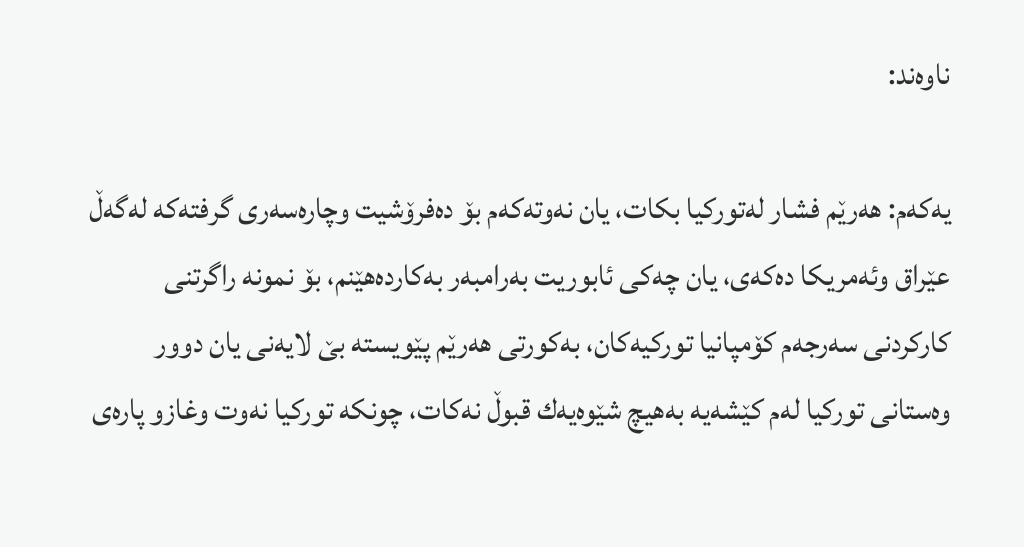ناوه‌ند:

یه‌كه‌م: هه‌رێم فشار له‌توركیا بكات، یان نه‌وته‌كه‌م بۆ ده‌فرۆشیت وچاره‌سه‌ری گرفته‌كه‌ له‌گه‌ڵ‌ عێراق وئه‌مریكا ده‌كه‌ی، یان چه‌كی ئابوریت به‌رامبه‌ر به‌كارده‌هێنم، بۆ نمونه‌ راگرتنی كاركردنی سه‌رجه‌م كۆمپانیا توركیه‌كان، به‌كورتی هه‌رێم پێویسته‌ بێ لایه‌نی یان دوور وه‌ستانی توركیا له‌م كێشه‌یه‌ به‌هیچ شێوه‌یه‌ك قبوڵ‌ نه‌كات، چونكه‌ توركیا نه‌وت وغازو پاره‌ی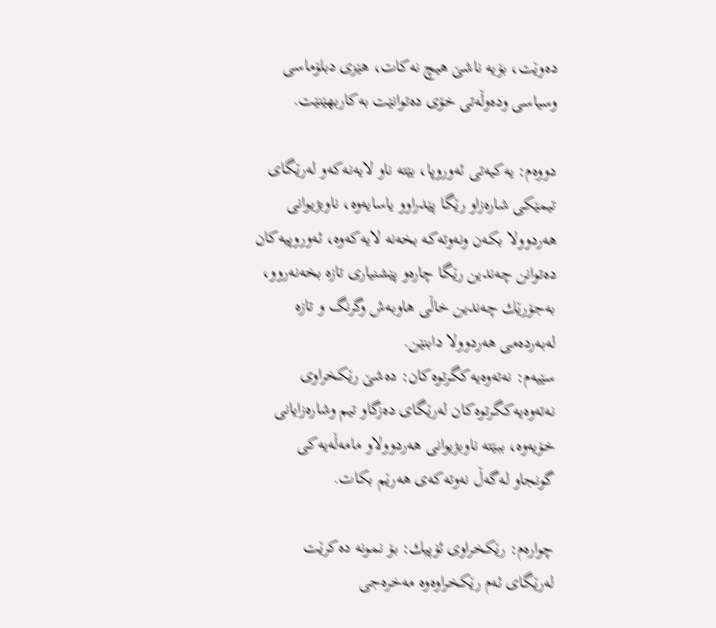ده‌وێت، بۆیه‌ ناشێ هیچ نه‌كات، هێزی دبلۆماسی وسیاسی وده‌وڵه‌تی خۆی ده‌توانێت به‌كاربهێنێت.

دووه‌م: یه‌كیه‌تی ئه‌وروپا، بێته‌ ناو لایه‌نه‌كه‌و له‌رێگای تیمێكی شاره‌زاو رێگا پێدراوو یاسایه‌وه‌، ناوبژیوانی هه‌ردوولا بكه‌ن ونه‌وته‌كه‌ بخه‌نه‌ لایه‌كه‌وه‌، ئه‌وروپیه‌كان ده‌توانن چه‌ندین رێگا چاره‌و پێشنیاری تازه‌ بخه‌نه‌روو، به‌جۆرێك چه‌ندین خاڵی هاوبه‌ش وگرنگ و تازه‌ له‌به‌رده‌می هه‌ردوولا دابنێن.
سێیه‌م: نه‌ته‌وه‌یه‌كگرتوه‌كان: ده‌شێ رێكخراوی نه‌ته‌وه‌یه‌كگرتوه‌كان له‌رێگای ده‌زگاو تیم وشاره‌زایانی خۆیه‌وه‌، ببێته‌ ناوبژیوانی هه‌ردوولاو مامه‌ڵه‌یه‌كی گونجاو له‌گه‌ڵ‌ نه‌وته‌كه‌ی هه‌رێم بكات.

چواره‌م: رێكخراوی ئۆپیك: بۆ نمونه‌ ده‌كرێت له‌رێگای ئه‌م رێكخراوه‌وه‌ مه‌خره‌جی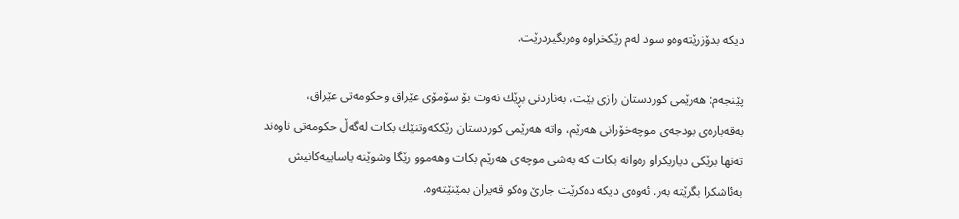دیكه‌ بدۆزرێته‌وه‌و سود له‌م رێكخراوه‌ وه‌ربگیردرێت.

پێنجه‌م: هه‌رێمی كوردستان رازی بێت، به‌ناردنی بڕێك نه‌وت بۆ سۆمۆی عێراق وحكومه‌تی عێراق، به‌قه‌باره‌ی بودجه‌ی موچه‌خۆرانی هه‌رێم، واته‌ هه‌رێمی كوردستان رێككه‌وتنێك بكات له‌گه‌ڵ‌ حكومه‌تی ناوه‌ند ته‌نها برێكی دیاریكراو ره‌وانه‌ بكات كه‌ به‌شی موچه‌ی هه‌رێم بكات وهه‌موو رێگا وشوێنه‌ یاساییه‌كانیش به‌ئاشكرا بگرێته‌ به‌ر. ئه‌وه‌ی دیكه‌ ده‌كرێت جارێ وه‌كو قه‌یران بمێنێته‌وه‌.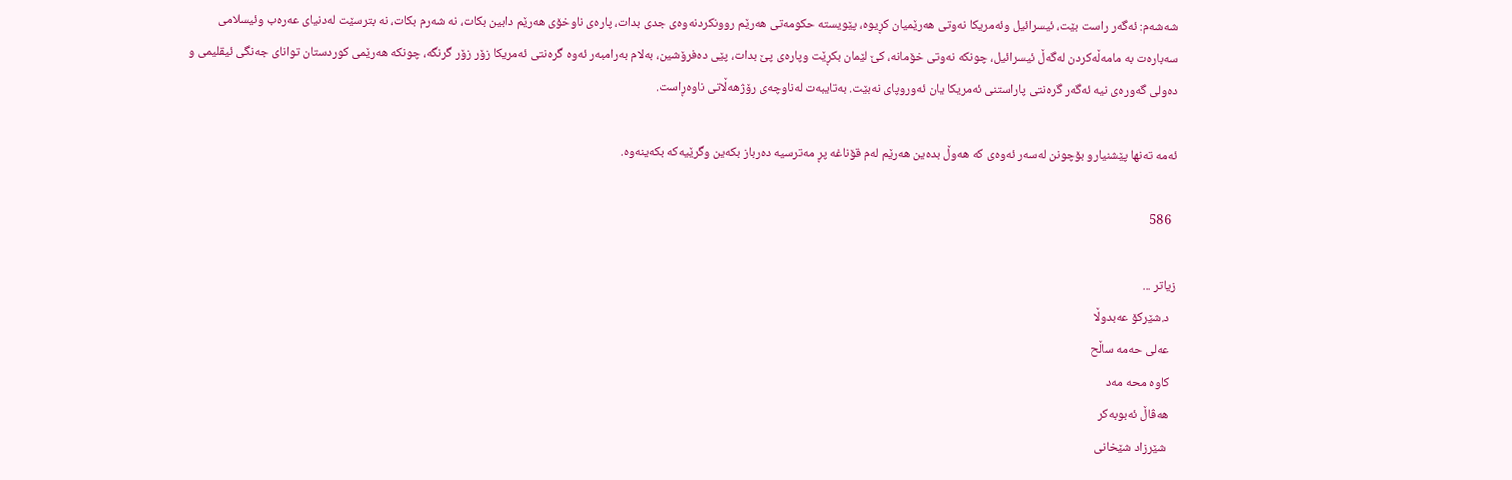شه‌شه‌م: ئه‌گه‌ر راست بێت، ئیسرائیل وئه‌مریكا نه‌وتی هه‌رێمیان كڕیوه‌، پێویسته‌ حكومه‌تی هه‌رێم روونكردنه‌وه‌ی جدی بدات، پاره‌ی ناوخۆی هه‌رێم دابین بكات، نه‌ شه‌رم بكات، نه‌ بترسێت له‌دنیای عه‌ره‌ب وئیسلامی سه‌باره‌ت به‌ مامه‌ڵه‌كردن له‌گه‌ڵ‌ ئیسرائیل، چونكه‌ نه‌وتی خۆمانه‌، كێ لێمان بكڕێت وپاره‌ی پێ بدات، پێی ده‌فرۆشین، به‌لام به‌رامبه‌ر ئه‌وه‌ گره‌نتی ئه‌مریكا زۆر زۆر گرنگه‌، چونكه‌ هه‌رێمی كوردستان توانای جه‌نگی ئیقلیمی و ده‌ولی گه‌وره‌ی نیه‌ ئه‌گه‌ر گره‌نتی پاراستنی ئه‌مریكا یان ئه‌وروپای نه‌بێت. به‌تایبه‌ت له‌ناوچه‌ی رۆژهه‌ڵاتی ناوه‌ڕاست.

ئه‌مه‌ ته‌نها پێشنیارو بۆچونن له‌سه‌ر ئه‌وه‌ی كه‌ هه‌وڵ‌ بده‌ین هه‌رێم له‌م قۆناغه‌ پڕ مه‌ترسیه‌ ده‌رباز بكه‌ین وگرێیه‌كه‌ بكه‌ینه‌وه‌.

  586

زیاتر ...
  د.شێركۆ عه‌بدوڵا
  عه‌لی‌ حه‌مه‌ ساڵح
  کاوە محە مەد
  هه‌ڤاڵ ئه‌بوبه‌كر
   شێرزاد شێخانی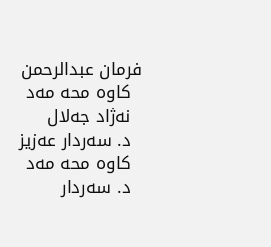فرمان عبدالرحمن
  کاوە محە مەد
  نەژاد جەلال
  د. سه‌ردار عه‌زیز
  کاوە محە مەد
  د. سه‌ردار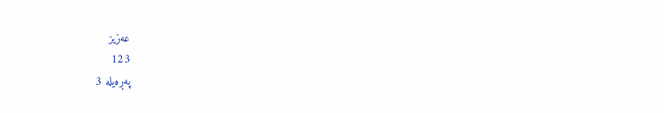عه‌زیز
123
په‌ڕه‌یله‌ 3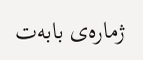ژماره‌ی بابه‌ت